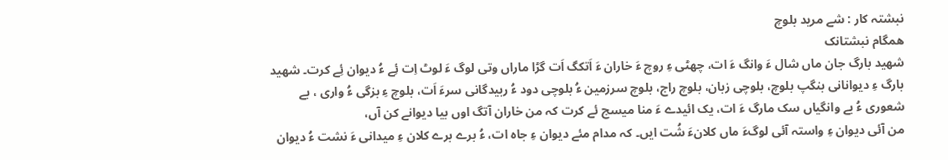نبشتہ کار : شے مرید بلوچ
ھمگام نبشتانک
شھید بارگ جان ماں شال ءَ وانگ ءَ ات، چھٹی ءِ روچ ءَ خاران ءَ اَتکگ اَت گڑا ماراں وتی لوگ ءَ لوٹ اِت ئِے ءُ دیوان ئِے کرت۔ شھید بارگ ءِ دیوانانی بنگپ بلوچ، بلوچی زبان، بلوچ راج، بلوچ سرزمین ءُ بلوچی دود ءُ ربیدگانی سرءَ اَت، بلوچ ءِ بزگی ءُ واری ، بے شعوری ءُ بے وانگیاں سک مارگ ءَ ات، یک ائیدے ءَ منا میسج ئے کرت کہ من خاران آتگ اوں بیا دیوانے کن آں،
من آئی دیوان ءِ واستہ آئی لوگءَ ماں کلانءَ شُت ایں۔ کہ مدام مئے دیوان ءِ جاہ ات، ءُ برے برے کلان ءِ میدانی ءَ نشت ءُ دیوان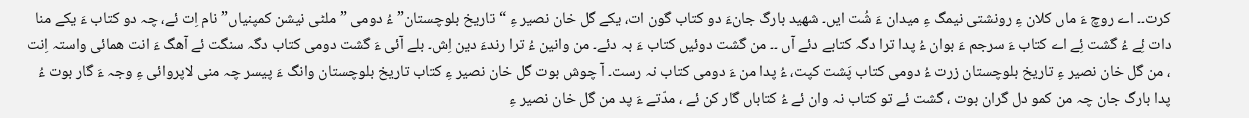کرت۔۔ اے روچ ءَ ماں کلان ءِ رونشتی نیمگ ءِ میدان ءَ شُت ایں۔ شھید بارگ جانءَ دو کتاب گون ات، یکے گل خان نصیر ءِ “تاریخ بلوچستان” ءُ دومی ” ملٹی نیشن کمپنیاں” نام اِت ئے، چہ دو کتاب ءَ یکے منا دات ئِے ءُ گشت ئِے اے کتاب ءَ سرجم ءَ بوان ءُ پدا ترا دگہ کتابے دئے آں ۔۔ من گشت دوئیں کتاب ءَ بہ دئے۔ من وانین ءُ ترا رندءَ دین اِش۔ بلے آئی ءَ گشت دومی کتاب دگہ سنگت ئے آھگ ءَ انت ھمائی واستہ اِنت ، من گل خان نصیر ءِ تاریخ بلوچستان زرت ءُ دومی کتاب پَشت کپت، ءُ پدا من ءَ دومی کتاب نہ رست۔ آ چوش بوت گل خان نصیر ءِ کتاب تاریخ بلوچستان وانگ ءَ پیسر چہ منی لاپروائی ءِ وجہ ءَ گار بوت ءُ پدا بارگ جان چہ من کمو دل گران بوت ، گشت ئے تو کتاب نہ وان ئے ءُ کتاباں گار کن ئے ، مدّتے ءَ پد من گل خان نصیر ءِ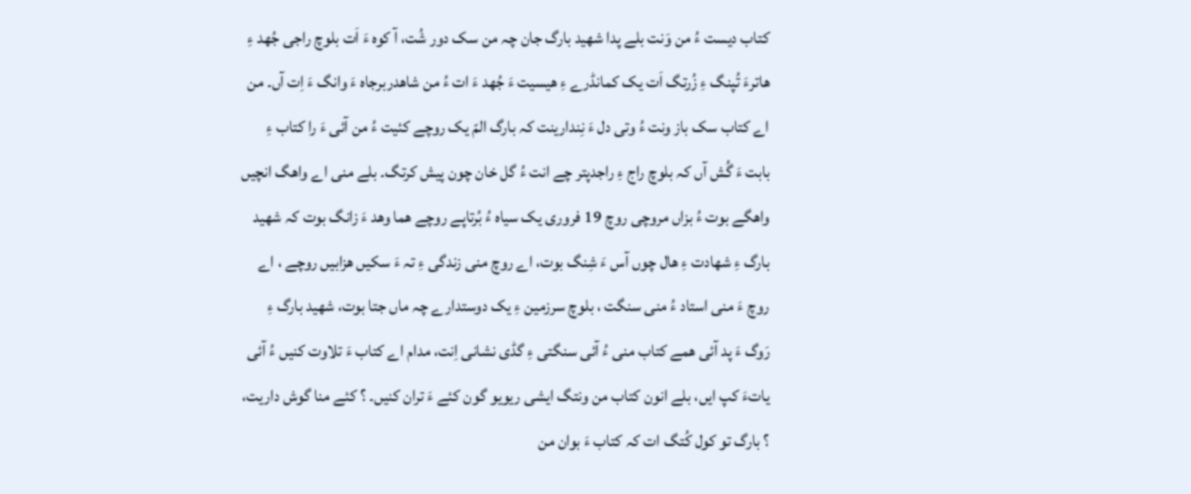کتاب دیست ءُ من وَنت بلے پدا شھید بارگ جان چہ من سک دور شُت، آ کوہ ءَ اَت بلوچ راجی جُھد ءِ ھاترءَ تُپنگ ءِ زُرتگ اَت یک کمانڈرے ءِ ھیسیت ءَ جُھد ءَ ات ءُ من شاھدربرجاہ ءَ وانگ ءَ اِت آں۔ من اے کتاب سک باز ونت ءُ وتی دل ءَ نِندارینت کہ بارگ المّ یک روچے کئیت ءُ من آئی ءَ را کتاب ءِ بابت ءَ گُش آں کہ بلوچ راج ءِ راجدپتر چے انت ءُ گل خان چون پیش کرتگ۔ بلے منی اے واھگ انچیں واھگے بوت ءُ بزاں مروچی روچ 19 فروری یک سیاہ ءُ بُرتاپے روچے ھما وھد ءَ زانگ بوت کہ شھید بارگ ءِ شھادت ءِ ھال چوں آس ءَ شِنگ بوت، اے روچ منی زندگی ءِ تہ ءَ سکیں ھزابیں روچے ، اے روچ ءَ منی استاد ءُ منی سنگت ، بلوچ سرزمین ءِ یک دوستدارے چہ ماں جتا بوت، شھید بارگ ءِ رَوگ ءَ پد آئی ھمے کتاب منی ءُ آئی سنگتی ءِ گڈی نشانی اِنت، مدام اے کتاب ءَ تلاوت کنیں ءُ آئی یاتءَ کپ ایں، بلے انون کتاب من ونتگ ایشی ریویو گون کئے ءَ تران کنیں۔ ؟ کئے منا گوش داریت، ؟ بارگ تو کول کُتگ ات کہ کتاب ءَ بوان من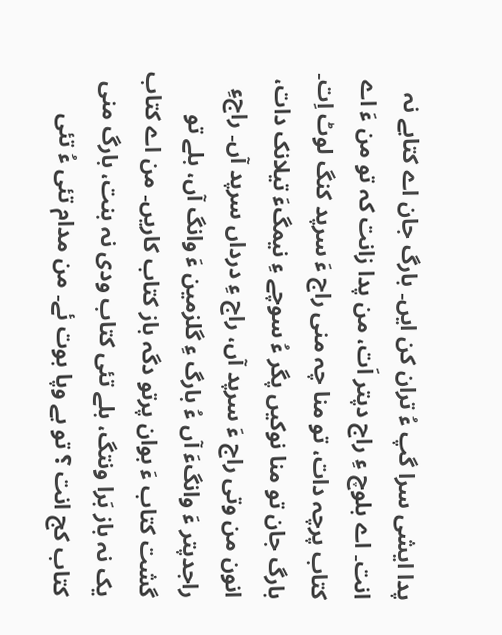پدا ایشی سرا گپ ءُ تران کن ایں۔ بارگ جان اے کتابے نہ انت۔ اے بلوچ ءِ راج دپتر اَت، من پدا زانت کہ تو من ءَ اے کتاب پرچہ دات، تو منا چہ منی راج ءَ سرپد کنگ لوٹ اِت۔
بارگ جان تو منا نوکیں پگر ءُ سوچے ءِ نیمگءَ تیلانک دات، انون من وتی راج ءَ سرپد آں، راج ءِ درداں سرپد آں۔ راجءِ راجدپتر ءَ وانگءَ آں ءُ بارگ ءِ گلزمین ءَ وانگ آں، بلے تو گشت کتاب ءَ بوان پرتو دگہ باز کتاب کاریں۔ من اے کتاب یک نہ باز بَرا ونتگ، بلے تئی کتاب ودی نہ بنت، بارگ منی کتاب کج انت ؟ تو بے وپا بوت ئے۔ من مدام تئی ءُ تئی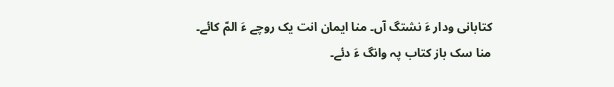کتابانی ودار ءَ نشتگ آں۔ منا ایمان انت یک روچے ءَ المّ کائے۔ منا سک باز کتاب پہ وانگ ءَ دئے۔